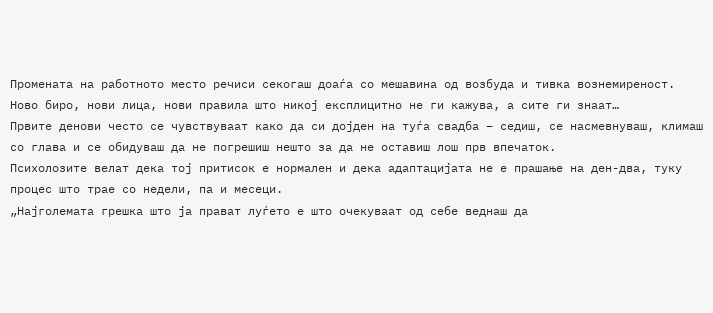Промената на работното место речиси секогаш доаѓа со мешавина од возбуда и тивка вознемиреност. Ново биро, нови лица, нови правила што никој експлицитно не ги кажува, а сите ги знаат…
Првите денови често се чувствуваат како да си дојден на туѓа свадба – седиш, се насмевнуваш, климаш со глава и се обидуваш да не погрешиш нешто за да не оставиш лош прв впечаток.
Психолозите велат дека тој притисок е нормален и дека адаптацијата не е прашање на ден-два, туку процес што трае со недели, па и месеци.
„Најголемата грешка што ја прават луѓето е што очекуваат од себе веднаш да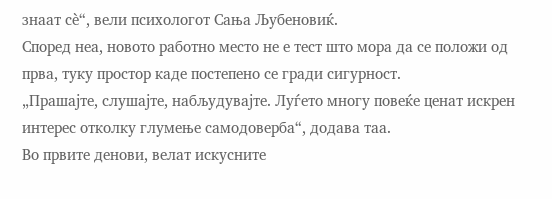знаат сè“, вели психологот Сања Љубеновиќ.
Според неа, новото работно место не е тест што мора да се положи од прва, туку простор каде постепено се гради сигурност.
„Прашајте, слушајте, набљудувајте. Луѓето многу повеќе ценат искрен интерес отколку глумење самодоверба“, додава таа.
Во првите денови, велат искусните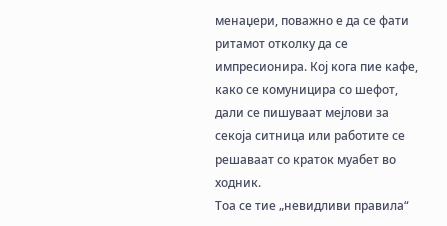менаџери, поважно е да се фати ритамот отколку да се импресионира. Кој кога пие кафе, како се комуницира со шефот, дали се пишуваат мејлови за секоја ситница или работите се решаваат со краток муабет во ходник.
Тоа се тие „невидливи правила“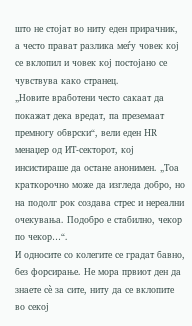што не стојат во ниту еден прирачник, а често прават разлика меѓу човек кој се вклопил и човек кој постојано се чувствува како странец.
„Новите вработени често сакаат да покажат дека вредат, па преземаат премногу обврски“, вели еден HR менаџер од ИТ-секторот, кој инсистираше да остане анонимен. „Тоа краткорочно може да изгледа добро, но на подолг рок создава стрес и нереални очекувања. Подобро е стабилно, чекор по чекор…“.
И односите со колегите се градат бавно, без форсирање. Не мора првиот ден да знаете сè за сите, ниту да се вклопите во секој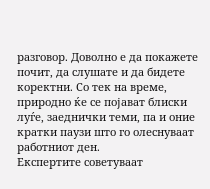разговор. Доволно е да покажете почит, да слушате и да бидете коректни. Со тек на време, природно ќе се појават блиски луѓе, заеднички теми, па и оние кратки паузи што го олеснуваат работниот ден.
Експертите советуваат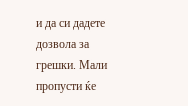и да си дадете дозвола за грешки. Мали пропусти ќе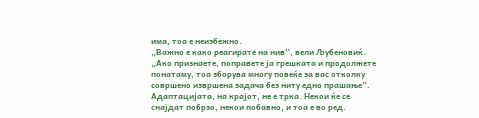има, тоа е неизбежно.
„Важно е како реагирате на нив“, вели Љубеновиќ. „Ако признаете, поправете ја грешката и продолжете понатаму, тоа зборува многу повеќе за вас отколку совршено извршена задача без ниту едно прашање“.
Адаптацијата, на крајот, не е трка. Некои ќе се снајдат побрзо, некои побавно, и тоа е во ред.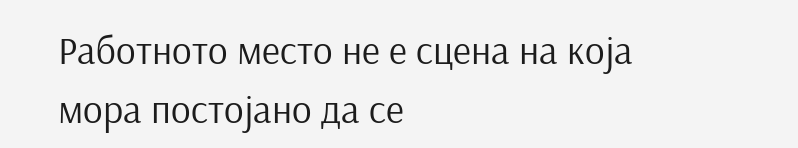Работното место не е сцена на која мора постојано да се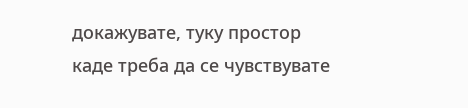докажувате, туку простор каде треба да се чувствувате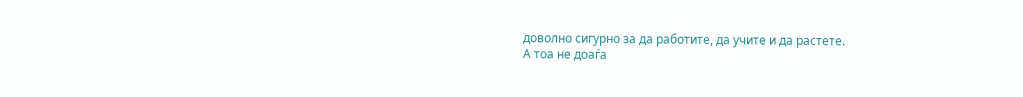доволно сигурно за да работите, да учите и да растете.
А тоа не доаѓа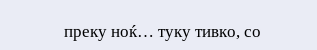преку ноќ… туку тивко, со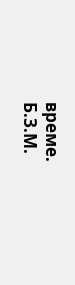време.
Б.З.М.